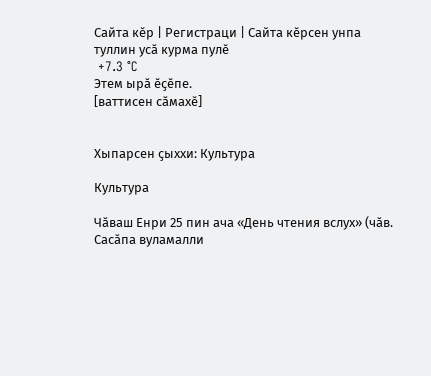Сайта кӗр | Регистраци | Сайта кӗрсен унпа туллин усӑ курма пулӗ
 +7.3 °C
Этем ырӑ ӗҫӗпе.
[ваттисен сӑмахӗ]


Хыпарсен ҫыххи: Культура

Культура

Чӑваш Енри 25 пин ача «День чтения вслух» (чӑв. Сасӑпа вуламалли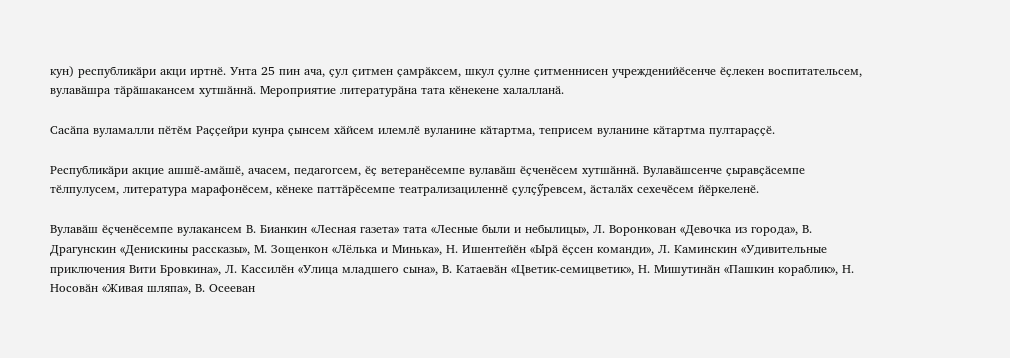кун) республикӑри акци иртнӗ. Унта 25 пин ача, ҫул ҫитмен ҫамрӑксем, шкул ҫулне ҫитменнисен учрежденийӗсенче ӗҫлекен воспитательсем, вулавӑшра тӑрӑшакансем хутшӑннӑ. Мероприятие литературӑна тата кӗнекене халалланӑ.

Сасӑпа вуламалли пӗтӗм Раҫҫейри кунра ҫынсем хӑйсем илемлӗ вуланине кӑтартма, теприсем вуланине кӑтартма пултараҫҫӗ.

Республикӑри акцие ашшӗ-амӑшӗ, ачасем, педагогсем, ӗҫ ветеранӗсемпе вулавӑш ӗҫченӗсем хутшӑннӑ. Вулавӑшсенче ҫыравҫӑсемпе тӗлпулусем, литература марафонӗсем, кӗнеке паттӑрӗсемпе театрализациленнӗ ҫулҫӳревсем, ӑсталӑх сехечӗсем йӗркеленӗ.

Вулавӑш ӗҫченӗсемпе вулакансем В. Бианкин «Лесная газета» тата «Лесные были и небылицы», Л. Воронкован «Девочка из города», В. Драгунскин «Денискины рассказы», М. Зощенкон «Лёлька и Минька», Н. Ишентейӗн «Ырӑ ӗҫсен команди», Л. Каминскин «Удивительные приключения Вити Бровкина», Л. Кассилӗн «Улица младшего сына», В. Катаевӑн «Цветик-семицветик», Н. Мишутинӑн «Пашкин кораблик», Н. Носовӑн «Живая шляпа», В. Осееван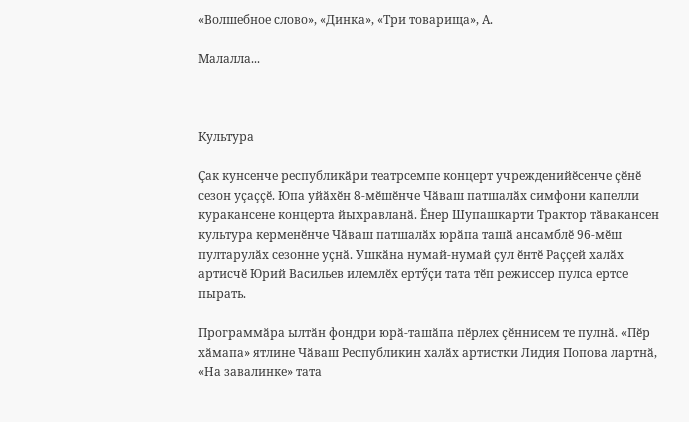«Волшебное слово», «Динка», «Три товарища», А.

Малалла...



Культура

Ҫак кунсенче республикӑри театрсемпе концерт учрежденийӗсенче ҫӗнӗ сезон уҫаҫҫӗ. Юпа уйӑхӗн 8-мӗшӗнче Чӑваш патшалӑх симфони капелли куракансене концерта йыхравланӑ. Ӗнер Шупашкарти Трактор тӑвакансен культура керменӗнче Чӑваш патшалӑх юрӑпа ташӑ ансамблӗ 96-мӗш пултарулӑх сезонне уҫнӑ. Ушкӑна нумай-нумай ҫул ӗнтӗ Раҫҫей халӑх артисчӗ Юрий Васильев илемлӗх ертӳҫи тата тӗп режиссер пулса ертсе пырать.

Программӑра ылтӑн фондри юрӑ-ташӑпа пӗрлех ҫӗннисем те пулнӑ. «Пӗр хӑмапа» ятлине Чӑваш Республикин халӑх артистки Лидия Попова лартнӑ, «На завалинке» тата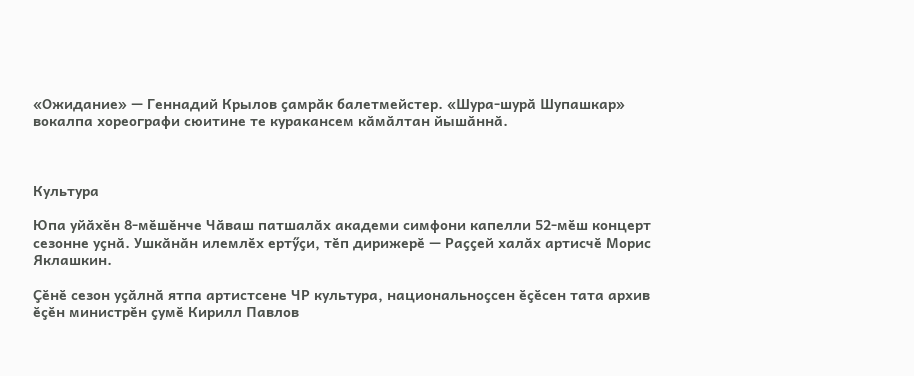«Ожидание» — Геннадий Крылов ҫамрӑк балетмейстер. «Шура-шурӑ Шупашкар» вокалпа хореографи сюитине те куракансем кӑмӑлтан йышӑннӑ.



Культура

Юпа уйӑхӗн 8-мӗшӗнче Чӑваш патшалӑх академи симфони капелли 52-мӗш концерт сезонне уҫнӑ. Ушкӑнӑн илемлӗх ертӳҫи, тӗп дирижерӗ — Раҫҫей халӑх артисчӗ Морис Яклашкин.

Ҫӗнӗ сезон уҫӑлнӑ ятпа артистсене ЧР культура, национальноҫсен ӗҫӗсен тата архив ӗҫӗн министрӗн ҫумӗ Кирилл Павлов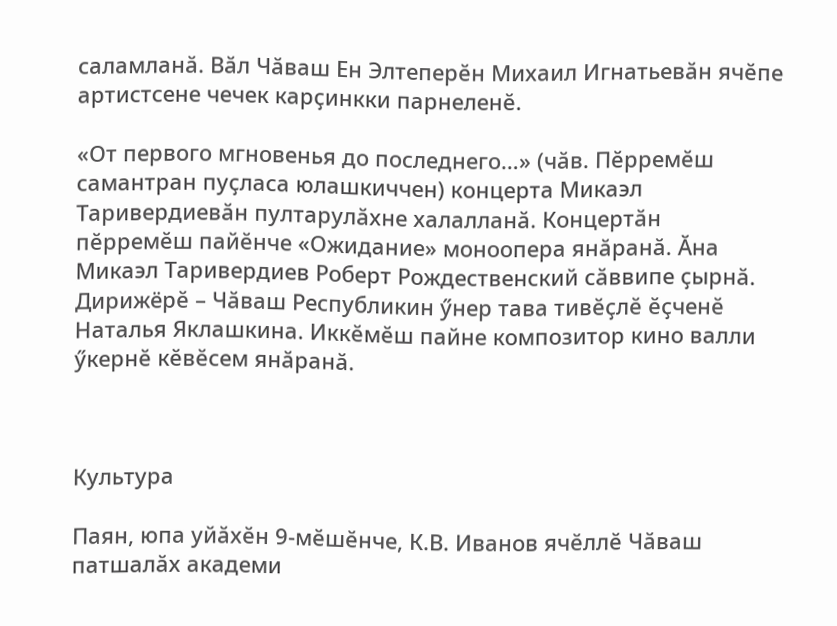саламланӑ. Вӑл Чӑваш Ен Элтеперӗн Михаил Игнатьевӑн ячӗпе артистсене чечек карҫинкки парнеленӗ.

«От первого мгновенья до последнего…» (чӑв. Пӗрремӗш самантран пуҫласа юлашкиччен) концерта Микаэл Таривердиевӑн пултарулӑхне халалланӑ. Концертӑн пӗрремӗш пайӗнче «Ожидание» моноопера янӑранӑ. Ӑна Микаэл Таривердиев Роберт Рождественский сӑввипе ҫырнӑ. Дирижёрӗ – Чӑваш Республикин ӳнер тава тивӗҫлӗ ӗҫченӗ Наталья Яклашкина. Иккӗмӗш пайне композитор кино валли ӳкернӗ кӗвӗсем янӑранӑ.



Культура

Паян, юпа уйӑхӗн 9-мӗшӗнче, К.В. Иванов ячӗллӗ Чӑваш патшалӑх академи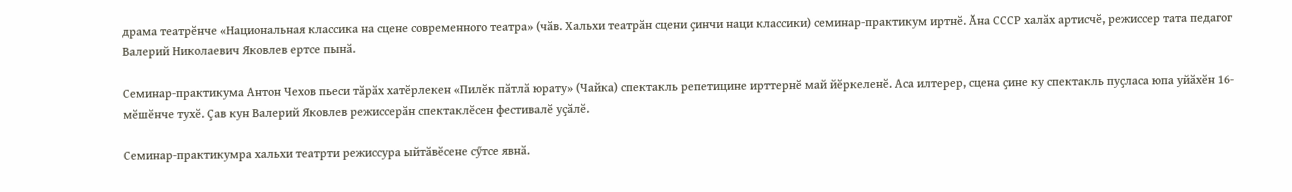драма театрӗнче «Национальная классика на сцене современного театра» (чӑв. Хальхи театрӑн сцени ҫинчи наци классики) семинар-практикум иртнӗ. Ӑна СССР халӑх артисчӗ, режиссер тата педагог Валерий Николаевич Яковлев ертсе пынӑ.

Семинар-практикума Антон Чехов пьеси тӑрӑх хатӗрлекен «Пилӗк пӑтлӑ юрату» (Чайка) спектакль репетицине ирттернӗ май йӗркеленӗ. Аса илтерер, сцена ҫине ку спектакль пуҫласа юпа уйӑхӗн 16-мӗшӗнче тухӗ. Ҫав кун Валерий Яковлев режиссерӑн спектаклӗсен фестивалӗ уҫӑлӗ.

Семинар-практикумра хальхи театрти режиссура ыйтӑвӗсене сӳтсе явнӑ.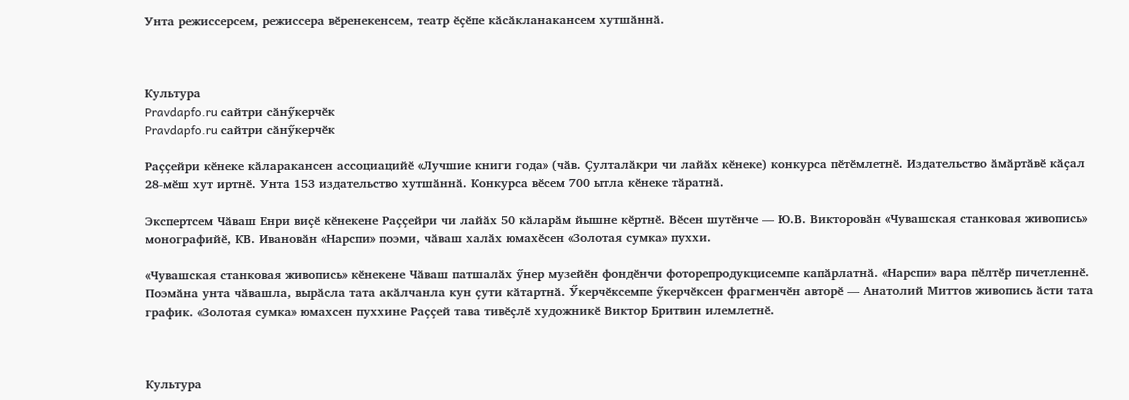Унта режиссерсем, режиссера вӗренекенсем, театр ӗҫӗпе кӑсӑкланакансем хутшӑннӑ.



Культура
Pravdapfo.ru сайтри сӑнӳкерчӗк
Pravdapfo.ru сайтри сӑнӳкерчӗк

Раҫҫейри кӗнеке кӑларакансен ассоциацийӗ «Лучшие книги года» (чӑв. Ҫулталӑкри чи лайӑх кӗнеке) конкурса пӗтӗмлетнӗ. Издательство ӑмӑртӑвӗ кӑҫал 28-мӗш хут иртнӗ. Унта 153 издательство хутшӑннӑ. Конкурса вӗсем 700 ытла кӗнеке тӑратнӑ.

Экспертсем Чӑваш Енри виҫӗ кӗнекене Раҫҫейри чи лайӑх 50 кӑларӑм йышне кӗртнӗ. Вӗсен шутӗнче — Ю.В. Викторовӑн «Чувашская станковая живопись» монографийӗ, КВ. Ивановӑн «Нарспи» поэми, чӑваш халӑх юмахӗсен «Золотая сумка» пуххи.

«Чувашская станковая живопись» кӗнекене Чӑваш патшалӑх ӳнер музейӗн фондӗнчи фоторепродукцисемпе капӑрлатнӑ. «Нарспи» вара пӗлтӗр пичетленнӗ. Поэмӑна унта чӑвашла, вырӑсла тата акӑлчанла кун ҫути кӑтартнӑ. Ӳкерчӗксемпе ӳкерчӗксен фрагменчӗн авторӗ — Анатолий Миттов живопись ӑсти тата график. «Золотая сумка» юмахсен пуххине Раҫҫей тава тивӗҫлӗ художникӗ Виктор Бритвин илемлетнӗ.



Культура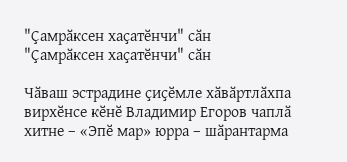"Ҫамрӑксен хаҫатӗнчи" сӑн
"Ҫамрӑксен хаҫатӗнчи" сӑн

Чӑваш эстрадине ҫиҫӗмле хӑвӑртлӑхпа вирхӗнсе кӗнӗ Владимир Егоров чаплӑ хитне – «Эпӗ мар» юрра – шӑрантарма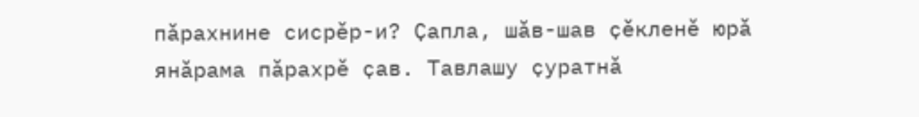пӑрахнине сисрӗр-и? Ҫапла, шӑв-шав ҫӗкленӗ юрӑ янӑрама пӑрахрӗ ҫав. Тавлашу ҫуратнӑ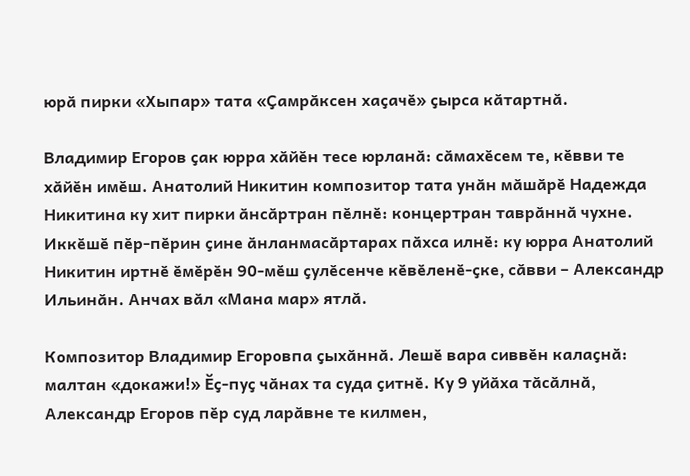юрӑ пирки «Хыпар» тата «Ҫамрӑксен хаҫачӗ» ҫырса кӑтартнӑ.

Владимир Егоров ҫак юрра хӑйӗн тесе юрланӑ: сӑмахӗсем те, кӗвви те хӑйӗн имӗш. Анатолий Никитин композитор тата унӑн мӑшӑрӗ Надежда Никитина ку хит пирки ӑнсӑртран пӗлнӗ: концертран таврӑннӑ чухне. Иккӗшӗ пӗр-пӗрин ҫине ӑнланмасӑртарах пӑхса илнӗ: ку юрра Анатолий Никитин иртнӗ ӗмӗрӗн 90-мӗш ҫулӗсенче кӗвӗленӗ-ҫке, сӑвви – Александр Ильинӑн. Анчах вӑл «Мана мар» ятлӑ.

Композитор Владимир Егоровпа ҫыхӑннӑ. Лешӗ вара сиввӗн калаҫнӑ: малтан «докажи!» Ӗҫ-пуҫ чӑнах та суда ҫитнӗ. Ку 9 уйӑха тӑсӑлнӑ, Александр Егоров пӗр суд ларӑвне те килмен,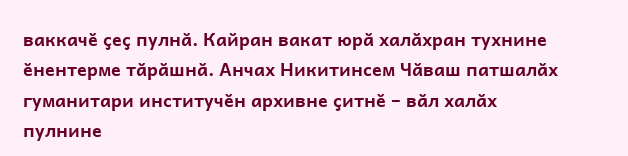ваккачӗ ҫеҫ пулнӑ. Кайран вакат юрӑ халӑхран тухнине ӗнентерме тӑрӑшнӑ. Анчах Никитинсем Чӑваш патшалӑх гуманитари институчӗн архивне ҫитнӗ – вӑл халӑх пулнине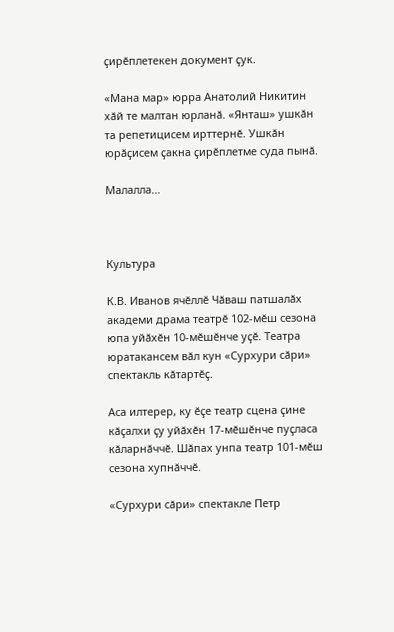ҫирӗплетекен документ ҫук.

«Мана мар» юрра Анатолий Никитин хӑй те малтан юрланӑ. «Янташ» ушкӑн та репетицисем ирттернӗ. Ушкӑн юрӑҫисем ҫакна ҫирӗплетме суда пынӑ.

Малалла...



Культура

К.В. Иванов ячӗллӗ Чӑваш патшалӑх академи драма театрӗ 102-мӗш сезона юпа уйӑхӗн 10-мӗшӗнче уҫӗ. Театра юратакансем вӑл кун «Сурхури сӑри» спектакль кӑтартӗҫ.

Аса илтерер, ку ӗҫе театр сцена ҫине кӑҫалхи ҫу уйӑхӗн 17-мӗшӗнче пуҫласа кӑларнӑччӗ. Шӑпах унпа театр 101-мӗш сезона хупнӑччӗ.

«Сурхури сӑри» спектакле Петр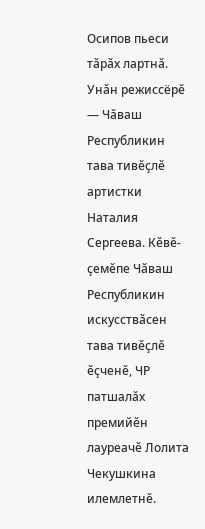Осипов пьеси тӑрӑх лартнӑ. Унӑн режиссёрӗ — Чӑваш Республикин тава тивӗҫлӗ артистки Наталия Сергеева. Кӗвӗ-ҫемӗпе Чӑваш Республикин искусствӑсен тава тивӗҫлӗ ӗҫченӗ, ЧР патшалӑх премийӗн лауреачӗ Лолита Чекушкина илемлетнӗ.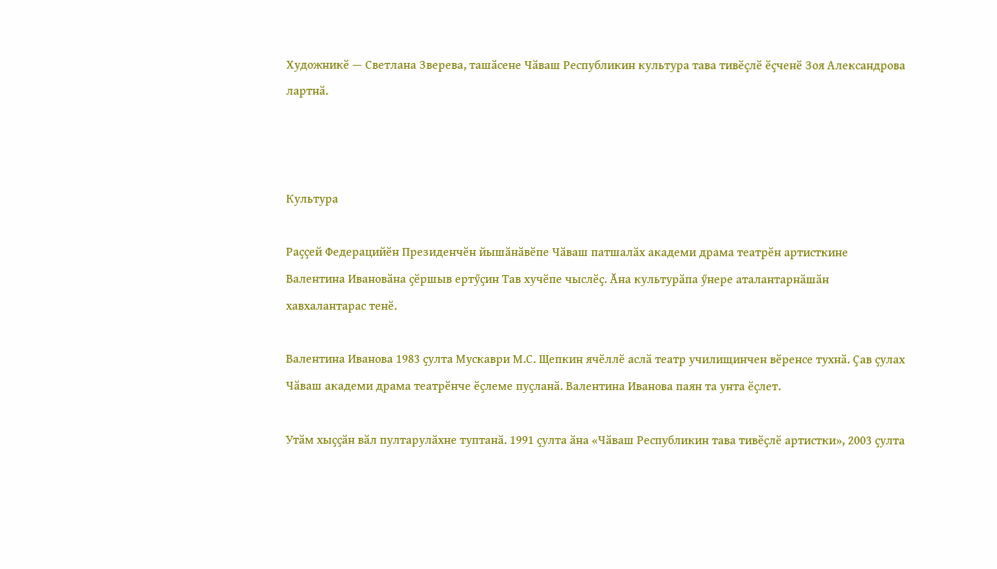Художникӗ — Светлана Зверева, ташӑсене Чӑваш Республикин культура тава тивӗҫлӗ ӗҫченӗ Зоя Александрова лартнӑ.



Культура

Раҫҫей Федерацийӗн Президенчӗн йышӑнӑвӗпе Чӑваш патшалӑх академи драма театрӗн артисткине Валентина Ивановӑна ҫӗршыв ертӳҫин Тав хучӗпе чыслӗҫ. Ӑна культурӑпа ӳнере аталантарнӑшӑн хавхалантарас тенӗ.

Валентина Иванова 1983 ҫулта Мускаври М.С. Щепкин ячӗллӗ аслӑ театр училищинчен вӗренсе тухнӑ. Ҫав ҫулах Чӑваш академи драма театрӗнче ӗҫлеме пуҫланӑ. Валентина Иванова паян та унта ӗҫлет.

Утӑм хыҫҫӑн вӑл пултарулӑхне туптанӑ. 1991 ҫулта ӑна «Чӑваш Республикин тава тивӗҫлӗ артистки», 2003 ҫулта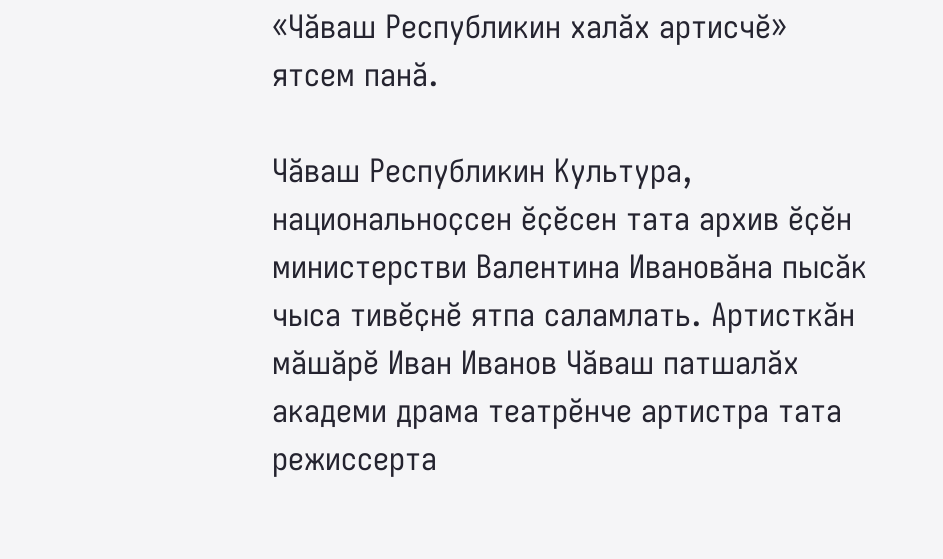«Чӑваш Республикин халӑх артисчӗ» ятсем панӑ.

Чӑваш Республикин Культура, национальноҫсен ӗҫӗсен тата архив ӗҫӗн министерстви Валентина Ивановӑна пысӑк чыса тивӗҫнӗ ятпа саламлать. Артисткӑн мӑшӑрӗ Иван Иванов Чӑваш патшалӑх академи драма театрӗнче артистра тата режиссерта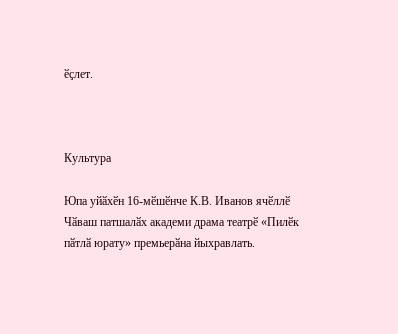ӗҫлет.



Культура

Юпа уйӑхӗн 16-мӗшӗнче К.В. Иванов ячӗллӗ Чӑваш патшалӑх академи драма театрӗ «Пилӗк пӑтлӑ юрату» премьерӑна йыхравлать.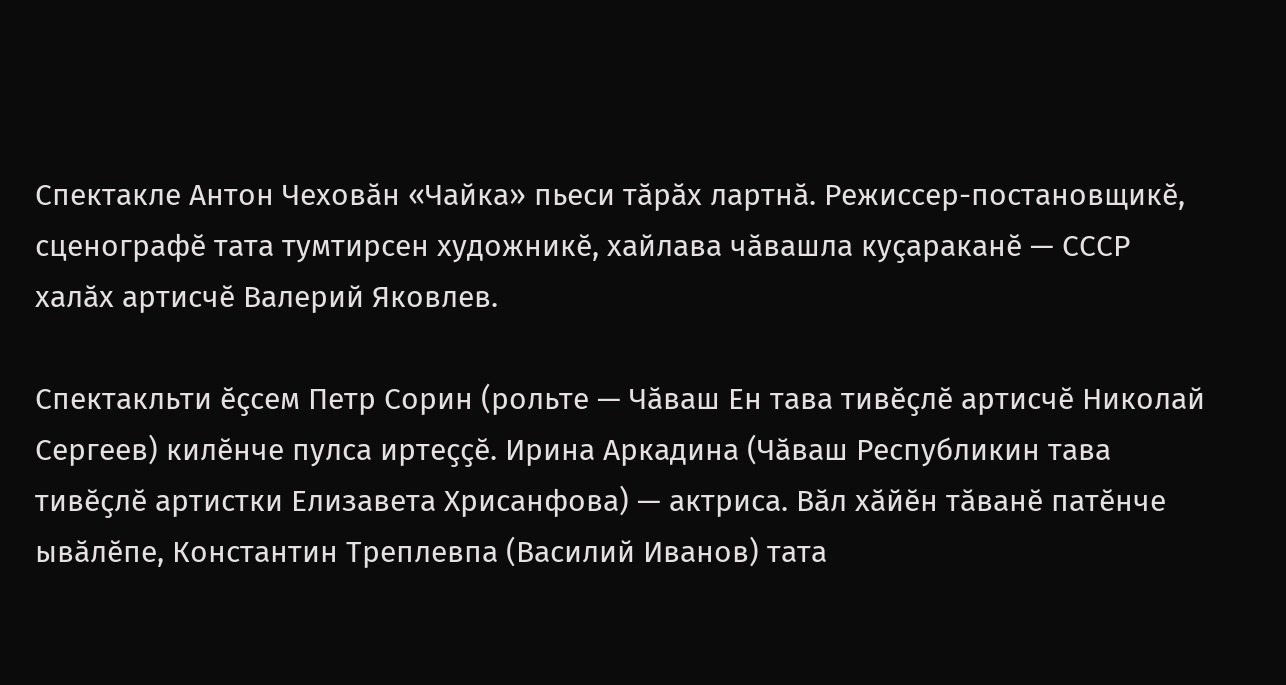Спектакле Антон Чеховӑн «Чайка» пьеси тӑрӑх лартнӑ. Режиссер-постановщикӗ, сценографӗ тата тумтирсен художникӗ, хайлава чӑвашла куҫараканӗ — СССР халӑх артисчӗ Валерий Яковлев.

Спектакльти ӗҫсем Петр Сорин (рольте — Чӑваш Ен тава тивӗҫлӗ артисчӗ Николай Сергеев) килӗнче пулса иртеҫҫӗ. Ирина Аркадина (Чӑваш Республикин тава тивӗҫлӗ артистки Елизавета Хрисанфова) — актриса. Вӑл хӑйӗн тӑванӗ патӗнче ывӑлӗпе, Константин Треплевпа (Василий Иванов) тата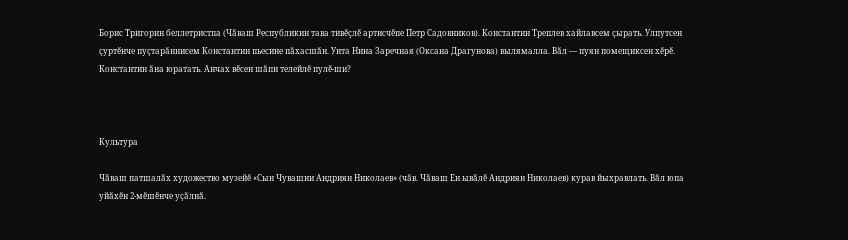Борис Тригорин беллетристпа (Чӑваш Республикин тава тивӗҫлӗ артисчӗпе Петр Садовников). Константин Треплев хайлавсем ҫырать. Улпутсен ҫуртӗнче пуҫтарӑннисем Константин пьесине пӑхасшӑн. Унта Нина Заречная (Оксана Драгунова) вылямалла. Вӑл — пуян помещиксен хӗрӗ. Константин ӑна юратать. Анчах вӗсен шӑпи телейлӗ пулӗ-ши?



Культура

Чӑваш патшалӑх художество музейӗ «Сын Чувашии Андриян Николаев» (чӑв. Чӑваш Ен ывӑлӗ Андриян Николаев) курав йыхравлать. Вӑл юпа уйӑхӗн 2-мӗшӗнче уҫӑлнӑ.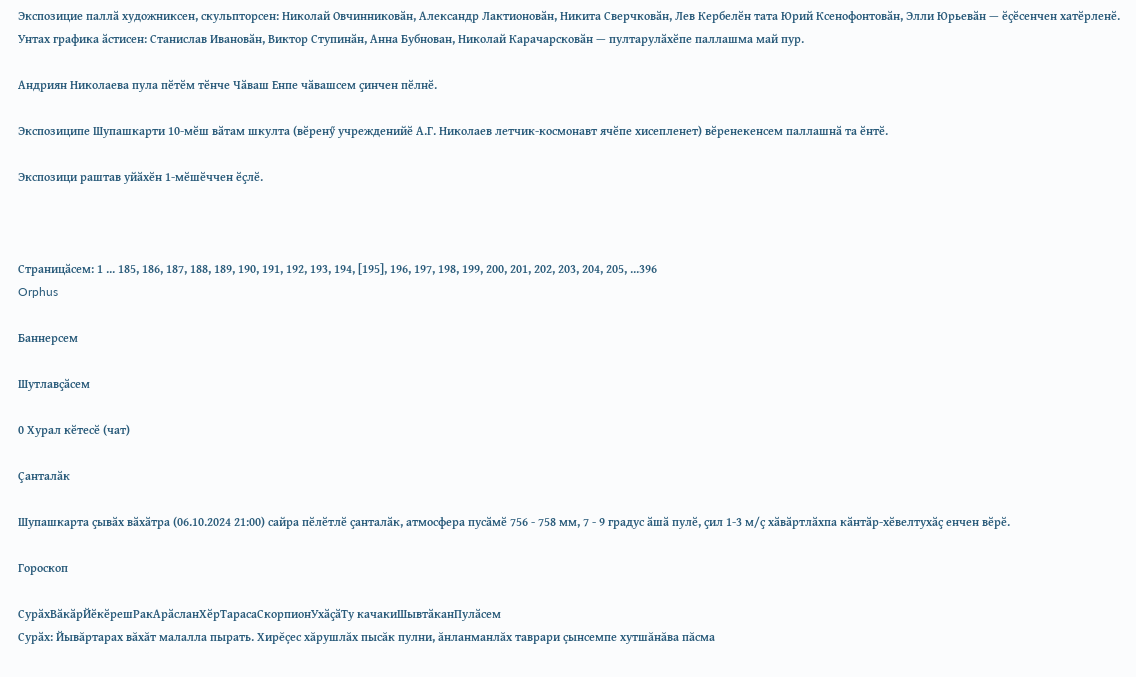Экспозицие паллӑ художниксен, скульпторсен: Николай Овчинниковӑн, Александр Лактионовӑн, Никита Сверчковӑн, Лев Кербелӗн тата Юрий Ксенофонтовӑн, Элли Юрьевӑн — ӗҫӗсенчен хатӗрленӗ. Унтах графика ӑстисен: Станислав Ивановӑн, Виктор Ступинӑн, Анна Бубнован, Николай Карачарсковӑн — пултарулӑхӗпе паллашма май пур.

Андриян Николаева пула пӗтӗм тӗнче Чӑваш Енпе чӑвашсем ҫинчен пӗлнӗ.

Экспозиципе Шупашкарти 10-мӗш вӑтам шкулта (вӗренӳ учрежденийӗ А.Г. Николаев летчик-космонавт ячӗпе хисепленет) вӗренекенсем паллашнӑ та ӗнтӗ.

Экспозици раштав уйӑхӗн 1-мӗшӗччен ӗҫлӗ.



Страницӑсем: 1 ... 185, 186, 187, 188, 189, 190, 191, 192, 193, 194, [195], 196, 197, 198, 199, 200, 201, 202, 203, 204, 205, ...396
Orphus

Баннерсем

Шутлавҫӑсем

0 Хурал кӗтесӗ (чат)

Ҫанталӑк

Шупашкарта ҫывӑх вӑхӑтра (06.10.2024 21:00) сайра пӗлӗтлӗ ҫанталӑк, атмосфера пусӑмӗ 756 - 758 мм, 7 - 9 градус ӑшӑ пулӗ, ҫил 1-3 м/ҫ хӑвӑртлӑхпа кӑнтӑр-хӗвелтухӑҫ енчен вӗрӗ.

Гороскоп

СурӑхВӑкӑрЙӗкӗрешРакАрӑсланХӗрТарасаСкорпионУхӑҫӑТу качакиШывтӑканПулӑсем
Сурӑх: Йывăртарах вăхăт малалла пырать. Хирĕçес хăрушлăх пысăк пулни, ăнланманлăх таврари çынсемпе хутшăнăва пăсма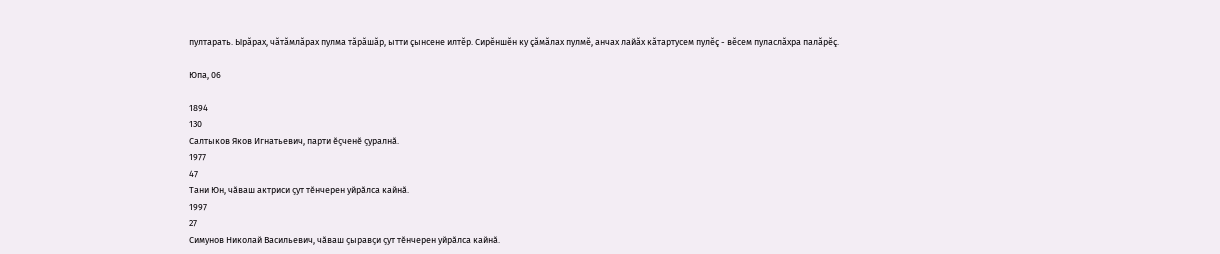пултарать. Ырăрах, чăтăмлăрах пулма тăрăшăр, ытти çынсене илтĕр. Сирĕншĕн ку çăмăлах пулмĕ, анчах лайăх кăтартусем пулĕç - вĕсем пуласлăхра палăрĕç.

Юпа, 06

1894
130
Салтыков Яков Игнатьевич, парти ӗҫченӗ ҫуралнӑ.
1977
47
Тани Юн, чӑваш актриси ҫут тӗнчерен уйрӑлса кайнӑ.
1997
27
Симунов Николай Васильевич, чӑваш ҫыравҫи ҫут тӗнчерен уйрӑлса кайнӑ.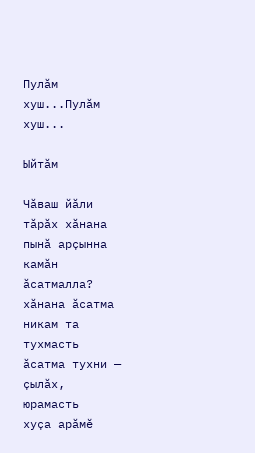Пулӑм хуш...Пулӑм хуш...

Ыйтӑм

Чӑваш йӑли тӑрӑх хӑнана пынӑ арҫынна камӑн ӑсатмалла?
хӑнана ӑсатма никам та тухмасть
ӑсатма тухни — ҫылӑх, юрамасть
хуҫа арӑмӗ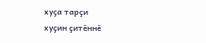хуҫа тарҫи
хуҫин ҫитӗннӗ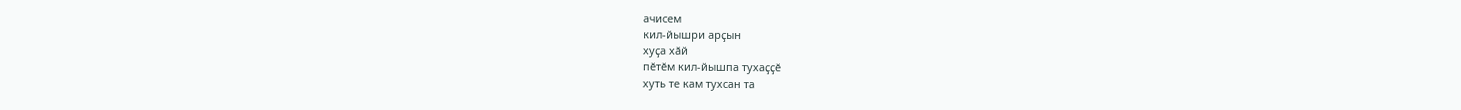ачисем
кил-йышри арҫын
хуҫа хӑй
пӗтӗм кил-йышпа тухаҫҫӗ
хуть те кам тухсан та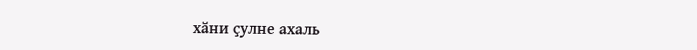хӑни ҫулне ахаль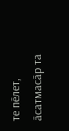те пӗлет, ӑсатмасӑр та